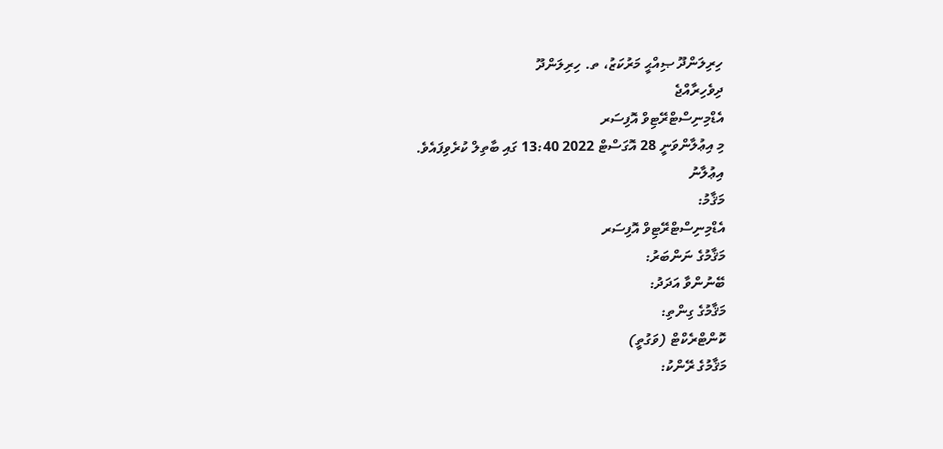ހިރިލަންދޫ ޞިއްޙީ މަރުކަޒު، ތ. ހިރިލަންދޫ
ދިވެހިރާއްޖެ
އެޑްމިނިސްޓްރޭޓިވް އޮފިސަރ
މި އިޢުލާންވަނީ 28 އޮގަސްޓް 2022 13:40 ގައި ބާތިލް ކުރެވިފައެވެ.
އިޢުލާނު
މަޤާމު:
އެޑްމިނިސްޓްރޭޓިވް އޮފިސަރ
މަޤާމުގެ ނަންބަރު:
ބޭނުންވާ އަދަދު:
މަޤާމުގެ ގިންތި:
ކޮންޓްރެކްޓް (ވަގުތީ)
މަޤާމުގެ ރޭންކު: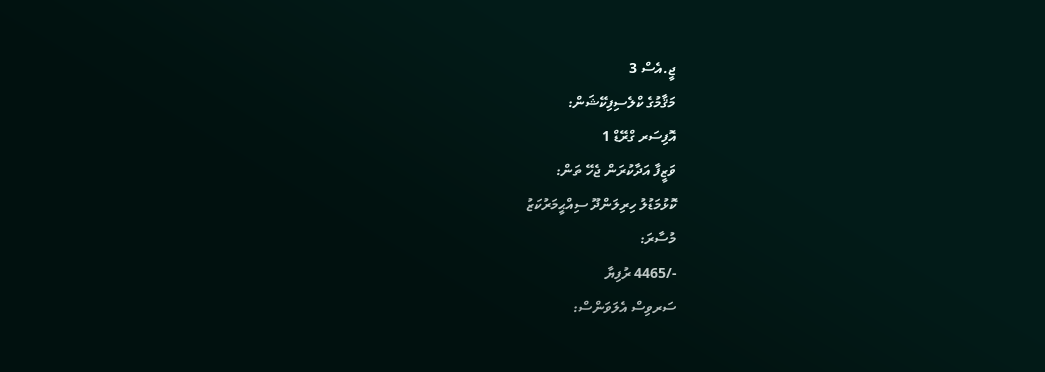ޖީ.އެސް 3
މަޤާމުގެ ކްލެސިފިކޭޝަން:
އޮފިސަރ ގްރޭޑް 1
ވަޒީފާ އަދާކުރަން ޖެހޭ ތަން:
ކޮޅުމަޑުލު ހިރިލަންދޫ ސިއްޙީމަރުކަޒު
މުސާރަ:
-/4465 ރުފިޔާ
ސަރވިސް އެލަވަންސް: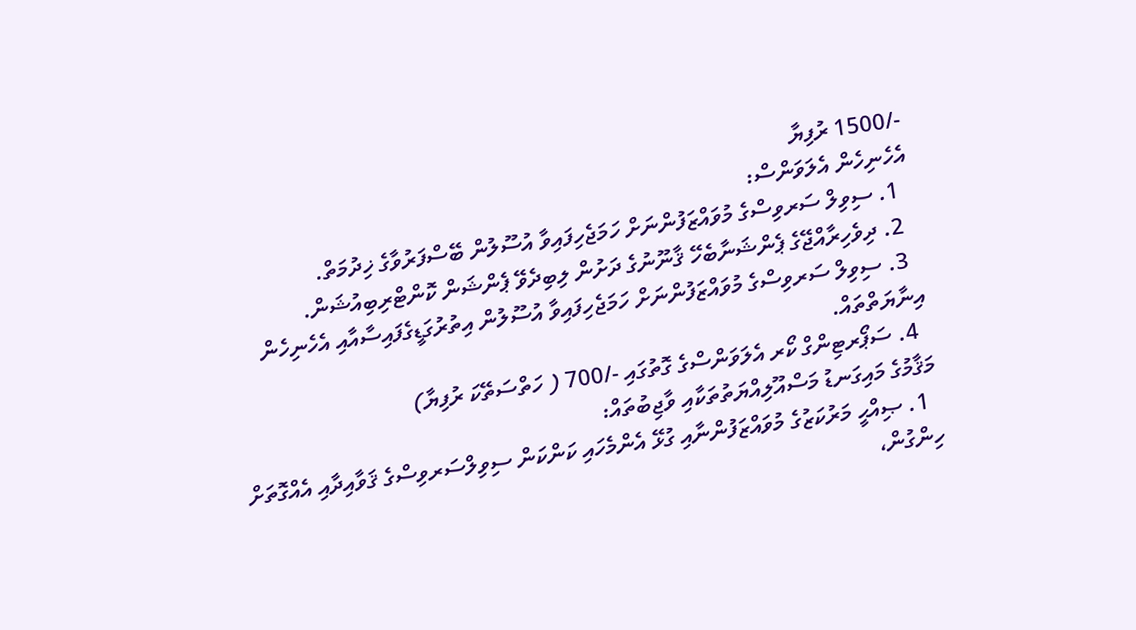-/1500 ރުފިޔާ
އެހެނިހެން އެލަވަންސް:
  1. ސިވިލް ސަރވިސްގެ މުވައްޒަފުންނަށް ހަމަޖެހިފައިވާ އުސޫލުން ބޭސްފަރުވާގެ ޚިދުމަތް.
  2. ދިވެހިރާއްޖޭގެ ޕެންޝަނާބެހޭ ޤާނޫނުގެ ދަށުން ލިބިދެވޭ ޕެންޝަން ކޮންޓްރިބިއުޝަން.
  3. ސިވިލް ސަރވިސްގެ މުވައްޒަފުންނަށް ހަމަޖެހިފައިވާ އުސޫލުން އިތުރުގަޑީގެފައިސާއާއި އެހެނިހެން އިނާޔަތްތައް.
  4. ސަޕޯރޓިންގް ކޯރ އެލަވަންސްގެ ގޮތުގައި -/700 ( ހަތްސަތޭކަ ރުފިޔާ)
މަޤާމުގެ މައިގަނޑު މަސްއޫލިއްޔަތުތަކާއި ވާޖިބުތައް:
  1. ޞިއްޙީ މަރުކަޒުގެ މުވައްޒަފުންނާއި ގުޅޭ އެންމެހައި ކަންކަން ސިވިލްސަރވިސްގެ ޤަވާއިދާއި އެއްގޮތަށް ހިންގުން،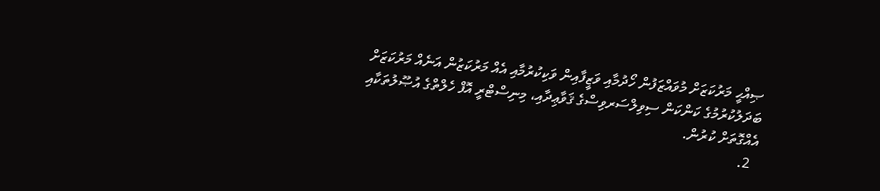ޞިއްޙީ މަރުކަޒަށް މުވައްޒަފުން ހޯދުމާއި ވަޒީފާއިން ވަކިކުރުމާއި އެއް މަރުކަޒުން އަނެއް މަރުކަޒަށް ބަދަލުކުރުމުގެ ކަންކަން ސިވިލްސަރވިސްގެ ޤަވާޢިދާއި، މިނިސްޓްރީ އޮފް ހެލްތްގެ އުޞޫލުތަކާއި އެއްގޮތަށް ކުރުން.
  2.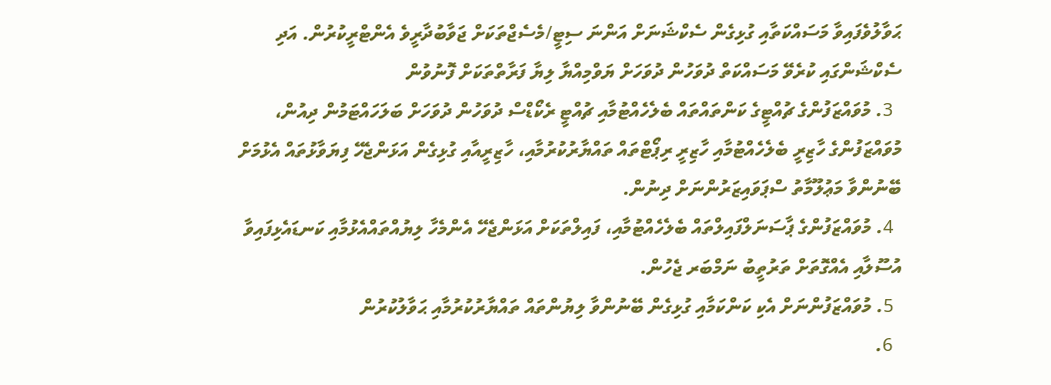ޙަވާލުވެފައިވާ މަސައްކަތާއި ގުޅިގެން ސެކްޝަނަށް އަންނަ ސިޓީ/މެސެޖްތަކަށް ޖަވާބުދާރީވެ އެންޓްރީކުރުން. އަދި ސެކްޝަންގައި ކުރެވޭ މަސައްކަތް ދުވަހުން ދުވަހަށް ޔަވްމިއްޔާ ލިޔާ ފަރާތްތަކަށް ފޮނުވުން
  3. މުވައްޒަފުންގެ ޗުއްޓީގެ ކަންތައްތައް ބެލެހެއްޓުމާއި ޗުއްޓީ ރެކޯޑްސް ދުވަހުން ދުވަހަށް ބަލަހައްޓަމުން ދިއުން، މުވައްޒަފުންގެ ހާޒިރީ ބެލެހެއްޓުމާއި ހާޒިރީ ރިޕޯޓްތައް ތައްޔާރުކުރުމާއި، ހާޒިރީއާއި ގުޅިގެން އަޅަންޖެހޭ ފިޔަވާޅުތައް އެޅުމަށް ބޭނުންވާ މަޢުލޫމާތު ސްޕަވައިޒަރުންނަށް ދިނުން.
  4. މުވައްޒަފުންގެ ޕާސަނަލްފައިލްތައް ބެލެހެއްޓުމާއި، ފައިލްތަކަށް އަޅަންޖެހޭ އެންމެހާ ލިޔުއްތައްއެޅުމާއި ކަނޑައެޅިފައިވާ އުސޫލާއި އެއްގޮތަށް ތަރުތީބު ނަމްބަރ ޖެހުން.
  5. މުވައްޒަފުންނަށް އެކި ކަންކަމާއި ގުޅިގެން ބޭނުންވާ ލިޔުންތައް ތައްޔާރުކުރުމާއި ޙަވާލުކުރުން
  6.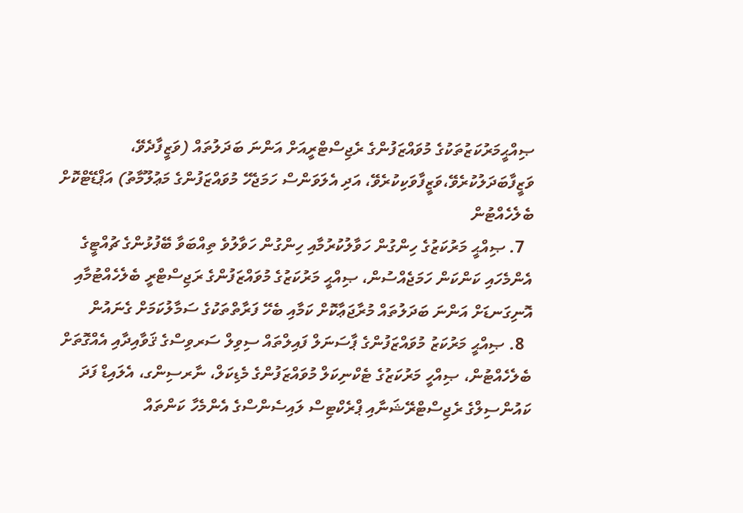ޞިއްޙީމަރުކަޒުތަކުގެ މުވައްޒަފުންގެ ރެޖިސްޓްރީއަށް އަންނަ ބަދަލުތައް (ވަޒީފާދެވޭ، ވަޒީފާބަދަލުކުރެވޭ،ވަޒީފާވަކިކުރެވޭ، އަދި އެލަވަންސް ހަމަޖެހޭ މުވައްޒަފުންގެ މަޢުލޫމާތު) އަޕްޑޭޓްކޮށް ބެލެހެއްޓުން
  7. ޞިއްޙީ މަރުކަޒުގެ ހިންގުން ހަވާލުކުރުމާއި ހިންގުން ހަވާލުވެ ތިއްބަވާ ބޭފުޅުންގެ ޗުއްޓީގެ އެންމެހައި ކަންކަން ހަމަޖެއްސުން، ޞިއްޙީ މަރުކަޒުގެ މުވައްޒަފުންގެ ރަޖިސްޓްރީ ބެލެހެއްޓުމާއި އޮނިގަނޑަށް އަންނަ ބަދަލުތައް މުރާޖަޢާކޮށް ކަމާއި ބެހޭ ފަރާތްތަކުގެ ސަމާލުކަމަށް ގެނައުން
  8. ޞިއްޙީ މަރުކަޒު މުވައްޒަފުންގެ ޕާސަނަލް ފައިލްތައް ސިވިލް ސަރވިސްގެ ޤަވާއިދާއި އެއްގޮތަށް ބެލެހެއްޓުން، ޞިއްހީ މަރުކަޒުގެ ޓެކްނިކަލް މުވައްޒަފުންގެ މެޑިކަލް، ނާރސިންގ، އެލައިޑް ފަދަ ކައުންސިލްގެ ރެޖިސްޓްރޭޝަނާއި ޕްރެކްޓިސް ލައިސެންސްގެ އެންމެހާ ކަންތައް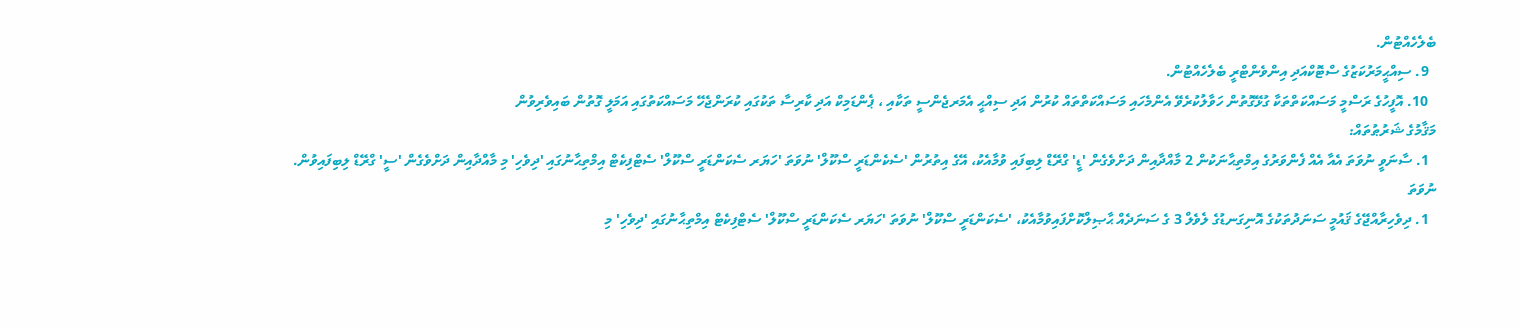ބެލެހެއްޓުން.
  9. ސިއްޙީމަރުކަޒުގެ ސްޓޮކްއަދި އިންވެންޓްރީ ބެލެހެއްޓުން.
  10. އޮފީހުގެ ރަސްމީ މަސައްކަތްތަކާ ގުޅޭގޮތުން ހަވާލުކުރެވޭ އެންމެހައި މަސައްކަތްތައް ކުރުން އަދި ސިއްޙީ އެމަރޖެންސީ ތަކާއި ، ޕެންޑަމިކް އަދި ކާރިސާ ތަކުގައި ކުރަންޖެހޭ މަސައްކަތުގައި އަމަލީ ގޮތުން ބައިވެރިވުން
މަޤާމުގެ ޝަރުޠުތައް:
  1. ސާނަވީ ނުވަތަ އެއާ އެއް ފެންވަރުގެ އިމްތިޙާނަކުން 2 މާއްދާއިން ދަށްވެގެން 'ޑީ' ގްރޭޑް ލިބިފައި ވުމާއެކު، އޭގެ އިތުރުން 'ސެކެންޑަރީ ސްކޫލް' ނުވަތަ 'ހަޔަރ ސެކަންޑަރީ ސްކޫލް' ސެޓްފިކެޓް އިމްތިޙާނުގައި 'ދިވެހި' މި މާއްދާއިން ދަށްވެގެން 'ސީ' ގްރޭޑް ލިބިފައިވުން.
ނުވަތަ
  1. ދިވެހިރާއްޖޭގެ ޤައުމީ ސަނަދުތަކުގެ އޮނިގަނޑުގެ ލެވެލް 3 ގެ ސަނަދެއް ޙާޞިލްކޮށްފައިވުމާއެކު، 'ސެކަންޑަރީ ސްކޫލް' ނުވަތަ 'ހަޔަރ ސެކަންޑަރީ ސްކޫލް' ސެޓްފިކެޓް އިމްތިޙާނުގައި 'ދިވެހި' މި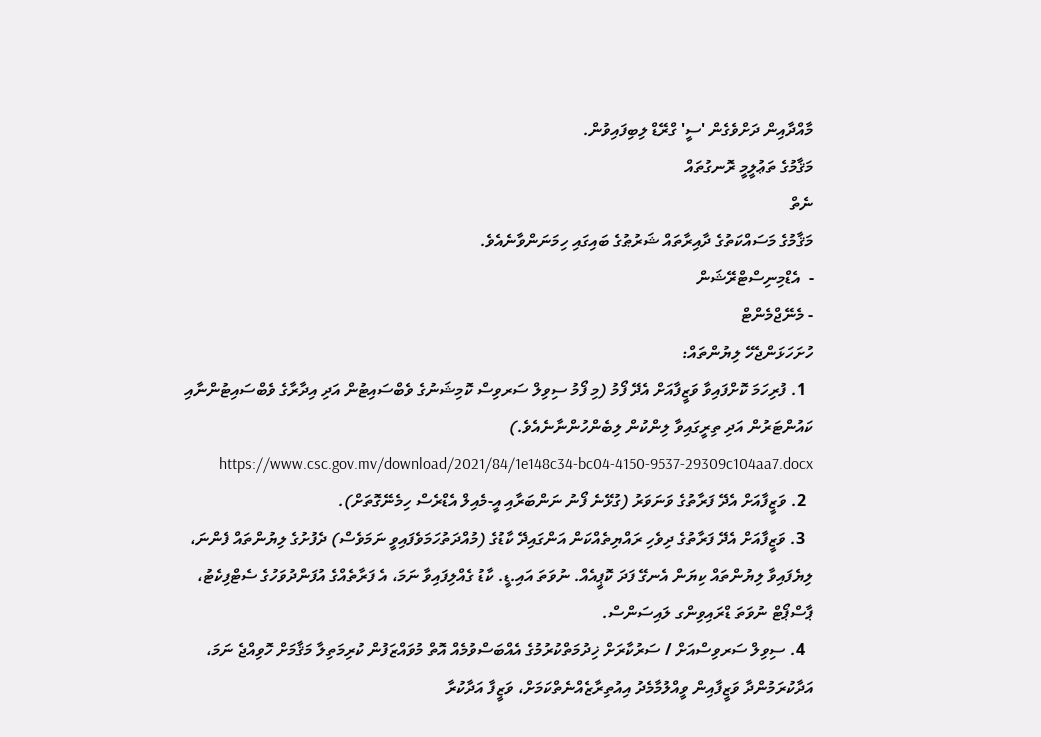މާއްދާއިން ދަށްވެގެން 'ސީ' ގްރޭޑް ލިބިފައިވުން.
މަޤާމުގެ ތަޢުލީމީ ރޮނގުތައް
ނެތް
މަޤާމުގެ މަސައްކަތުގެ ދާއިރާތައް ޝަރުޠުގެ ބައިގައި ހިމަނަންވާނެއެވެ.
-  އެޑްމިނިސްޓްރޭޝަން
- މެނޭޖްމެންޓް
ހުށަހަޅަންޖެހޭ ލިޔުންތައް:
  1. ފުރިހަމަ ކޮށްފައިވާ ވަޒީފާއަށް އެދޭ ފޯމު (މި ފޯމު ސިވިލް ސަރވިސް ކޮމިޝަނުގެ ވެބްސައިޓުން އަދި އިދާރާގެ ވެބްސައިޓުންނާއި ކައުންޓަރުން އަދި ތިރީގައިވާ ލިންކުން ލިބެންހުންނާނެއެވެ.)  https://www.csc.gov.mv/download/2021/84/1e148c34-bc04-4150-9537-29309c104aa7.docx
  2. ވަޒީފާއަށް އެދޭ ފަރާތުގެ ވަނަވަރު (ގުޅޭނެ ފޯނު ނަންބަރާއި އީ-މެއިލް އެޑްރެސް ހިމެނޭގޮތަށް).
  3. ވަޒީފާއަށް އެދޭ ފަރާތުގެ ދިވެހި ރައްޔިތެއްކަން އަންގައިދޭ ކާޑުގެ (މުއްދަތުހަމަވެފައިވީ ނަމަވެސް) ދެފުށުގެ ލިޔުންތައް ފެންނަ، ލިޔެފައިވާ ލިޔުންތައް ކިޔަން އެނގޭ ފަދަ ކޮޕީއެއް. ނުވަތަ އައި.ޑީ. ކާޑު ގެއްލިފައިވާ ނަމަ، އެ ފަރާތެއްގެ އުފަންދުވަހުގެ ސެޓްފިކެޓު، ޕާސްޕޯޓް ނުވަތަ ޑްރައިވިންގ ލައިސަންސް.
  4. ސިވިލް ސަރވިސްއަށް / ސަރުކާރަށް ޚިދުމަތްކުރުމުގެ އެއްބަސްވުމެއް އޮތް މުވައްޒަފުން ކުރިމަތިލާ މަޤާމަށް ހޮވިއްޖެ ނަމަ، އަދާކުރަމުންދާ ވަޒީފާއިން ވީއްލުމާމެދު އިއުތިރާޒެއްނެތްކަމަށް، ވަޒީފާ އަދާކުރާ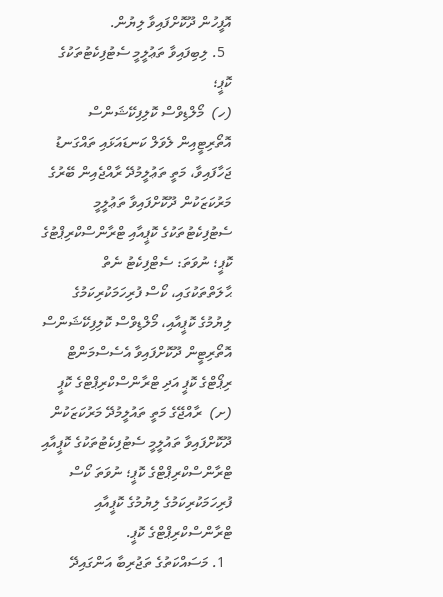އޮފީހުން ދޫކޮށްފައިވާ ލިޔުން.
  5. ލިބިފައިވާ ތަޢުލީމީ ސެޓުފިކެޓުތަކުގެ ކޮޕީ؛
(ހ)  މޯލްޑިވްސް ކޮލިފިކޭޝަންސް އޮތޯރިޓީއިން ލެވަލް ކަނޑައަޅައި ތައްގަނޑު ޖަހާފައިވާ، މަތީ ތަޢުލީމުދޭ ރާއްޖެއިން ބޭރުގެ މަރުކަޒަކުން ދޫކޮށްފައިވާ ތަޢުލީމީ ސެޓުފިކެޓުތަކުގެ ކޮޕީއާއި ޓްރާންސްކްރިޕްޓުގެ ކޮޕީ؛ ނުވަތަ: ސެޓްފިކެޓު ނެތް ޙާލަތްތަކުގައި، ކޯސް ފުރިހަމަކުރިކަމުގެ ލިޔުމުގެ ކޮޕީއާއި، މޯލްޑިވްސް ކޮލިފިކޭޝަންސް އޮތޯރިޓީން ދޫކޮށްފައިވާ އެސެސްމަންޓް ރިޕޯޓްގެ ކޮޕީ އަދި ޓްރާންސްކްރިޕްޓްގެ ކޮޕީ
(ށ)  ރާއްޖޭގެ މަތީ ތައުލީމުދޭ މަރުކަޒަކުން ދޫކޮށްފައިވާ ތައުލީމީ ސެޓުފިކެޓުތަކުގެ ކޮޕީއާއި ޓްރާންސްކްރިޕްޓްގެ ކޮޕީ؛ ނުވަތަ ކޯސް ފުރިހަމަކުރިކަމުގެ ލިޔުމުގެ ކޮޕީއާއި ޓްރާންސްކްރިޕްޓްގެ ކޮޕީ.
  1. މަސައްކަތުގެ ތަޖުރިބާ އަންގައިދޭ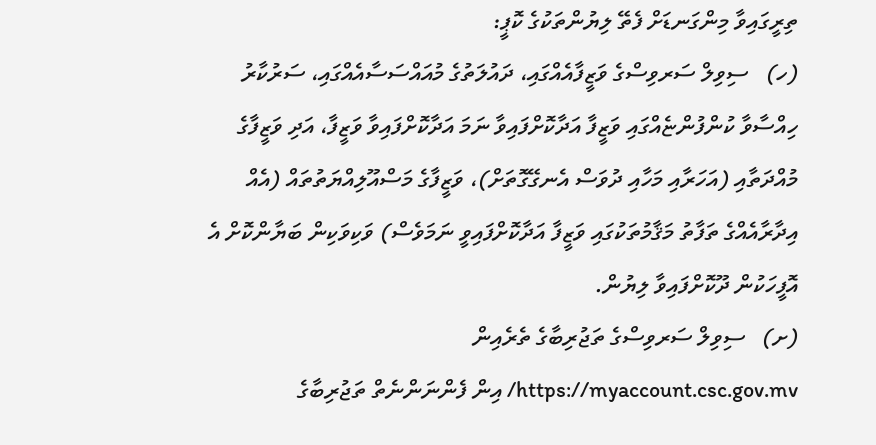ތިރީގައިވާ މިންގަނޑަށް ފެތޭ ލިޔުންތަކުގެ ކޮޕީ:
(ހ)   ސިވިލް ސަރވިސްގެ ވަޒީފާއެއްގައި، ދައުލަތުގެ މުއައްސަސާއެއްގައި، ސަރުކާރު ހިއްސާވާ ކުންފުންޏެއްގައި ވަޒީފާ އަދާކޮށްފައިވާ ނަމަ އަދާކޮށްފައިވާ ވަޒީފާ، އަދި ވަޒީފާގެ މުއްދަތާއި (އަހަރާއި މަހާއި ދުވަސް އެނގޭގޮތަށް)، ވަޒީފާގެ މަސްއޫލިއްޔަތުތައް (އެއް އިދާރާއެއްގެ ތަފާތު މަޤާމުތަކުގައި ވަޒީފާ އަދާކޮށްފައިވީ ނަމަވެސް) ވަކިވަކިން ބަޔާންކޮށް އެ އޮފީހަކުން ދޫކޮށްފައިވާ ލިޔުން.
(ށ)   ސިވިލް ސަރވިސްގެ ތަޖުރިބާގެ ތެރެއިން https://myaccount.csc.gov.mv/ އިން ފެންނަންނެތް ތަޖުރިބާގެ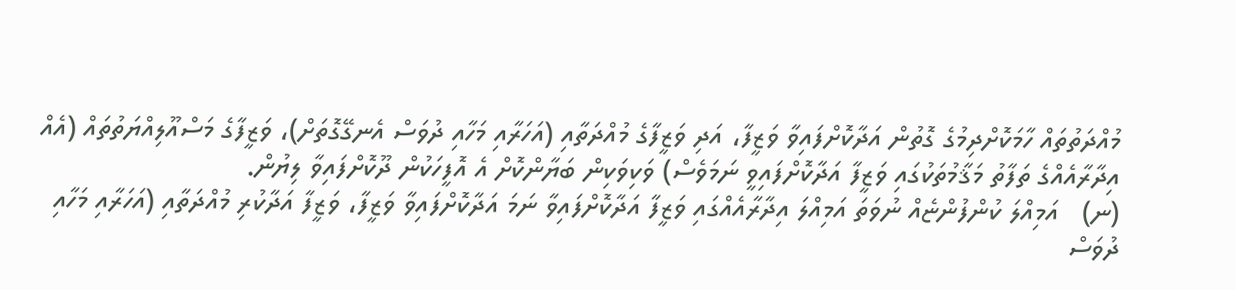މުއްދަތުތައް ހާމަކޮށްދިމުގެ ގޮތުން އަދާކޮށްފައިވާ ވަޒީފާ، އަދި ވަޒީފާގެ މުއްދަތާއި (އަހަރާއި މަހާއި ދުވަސް އެނގޭގޮތަށް)، ވަޒީފާގެ މަސްއޫލިއްޔަތުތައް (އެއް އިދާރާއެއްގެ ތަފާތު މަޤާމުތަކުގައި ވަޒީފާ އަދާކޮށްފައިވީ ނަމަވެސް) ވަކިވަކިން ބަޔާންކޮށް އެ އޮފީހަކުން ދޫކޮށްފައިވާ ލިޔުން.
(ނ)   އަމިއްލަ ކުންފުންޏެއް ނުވަތަ އަމިއްލަ އިދާރާއެއްގައި ވަޒީފާ އަދާކޮށްފައިވާ ނަމަ އަދާކޮށްފައިވާ ވަޒީފާ، ވަޒީފާ އަދާކުރި މުއްދަތާއި (އަހަރާއި މަހާއި ދުވަސް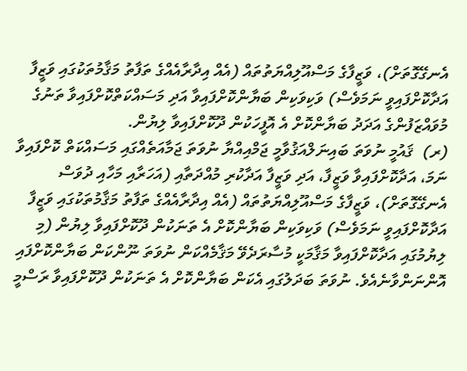އެނގޭގޮތަށް)، ވަޒީފާގެ މަސްއޫލިއްޔަތުތައް (އެއް އިދާރާއެއްގެ ތަފާތު މަޤާމުތަކުގައި ވަޒީފާ އަދާކޮށްފައިވީ ނަމަވެސް) ވަކިވަކިން ބަޔާންކޮށްފައިވާ އަދި މަސައްކަތްކޮށްފައިވާ ތަނުގެ މުވައްޒަފުންގެ އަދަދު ބަޔާންކޮށް އެ އޮފީހަކުން ދޫކޮށްފައިވާ ލިޔުން.
(ރ)  ޤައުމީ ނުވަތަ ބައިނަލްއަޤުވާމީ ޖަމްއިއްޔާ ނުވަތަ ޖަމާއަތެއްގައި މަސައްކަތް ކޮށްފައިވާ ނަމަ، އަދާކޮށްފައިވާ ވަޒީފާ، އަދި ވަޒީފާ އަދާކުރި މުއްދަތާއި (އަހަރާއި މަހާއި ދުވަސް އެނގޭގޮތަށް)، ވަޒީފާގެ މަސްއޫލިއްޔަތުތައް (އެއް އިދާރާއެއްގެ ތަފާތު މަޤާމުތަކުގައި ވަޒީފާ އަދާކޮށްފައިވީ ނަމަވެސް) ވަކިވަކިން ބަޔާންކޮށް އެ ތަނަކުން ދޫކޮށްފައިވާ ލިޔުން (މި ލިޔުމުގައި އަދާކޮށްފައިވާ މަޤާމަކީ މުސާރަދެވޭ މަޤާމެއްކަން ނުވަތަ ނޫންކަން ބަޔާންކޮށްފައި އޮންނަންވާނެއެވެ. ނުވަތަ ބަދަލުގައި އެކަން ބަޔާންކޮށް އެ ތަނަކުން ދޫކޮށްފައިވާ ރަސްމީ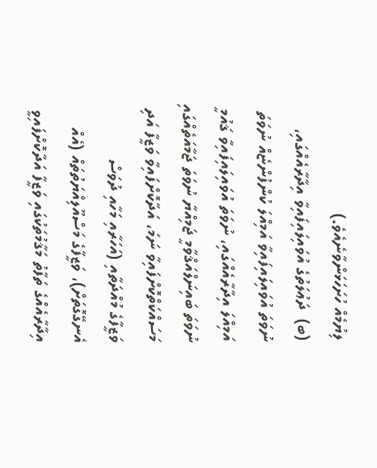ލިޔުމެއް ހުށަހަޅަންވާނެއެވެ.)
(ބ)  ދަޢުލަތުގެ އުވައިލައިފައިވާ އިދާރާއެއްގައި، ނުވަތަ އުވައިލައިފައިވާ އަމިއްލަ ކުންފުންޏެއް ނުވަތަ އަމިއްލަ އިދާރާއެއްގައި، ނުވަތަ އުވައިލައިފައިވާ ޤައުމީ ނުވަތަ ބައިނަލްއަޤްވާމީ ޖަމިއްޔާ ނުވަތަ ޖަމާއަތެއްގައި މަސައްކަތްކޮށްފައިވާ ނަމަ، އަދާކޮށްފައިވާ ވަޒީފާ އަދި ވަޒީފާގެ މުއްދަތާއި (އަހަރާއި މަހާއި ދުވަސް އެނގޭގޮތަށް)، ވަޒީފާގެ މަސްއޫލިއްޔަތުތައް (އެއް އިދާރާއެއްގެ ތަފާތު މަޤާމުތަކުގައި ވަޒީފާ އަދާކޮށްފައިވީ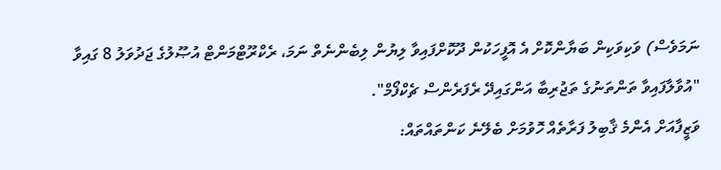ނަމަވެސް) ވަކިވަކިން ބަޔާންކޮށް އެ އޮފީހަކުން ދޫކޮށްފައިވާ ލިޔުން ލިބެންނެތް ނަމަ، ރެކްރޫޓްމަންޓް އުޞޫލުގެ ޖަދުވަލު 8 ގައިވާ "އުވާލާފައިވާ ތަންތަނުގެ ތަޖުރިބާ އަންގައިދޭ ރެފަރެންސް ޗެކްފޯމް".
ވަޒީފާއަށް އެންމެ ޤާބިލު ފަރާތެއް ހޮވުމަށް ބެލޭނެ ކަންތައްތައް: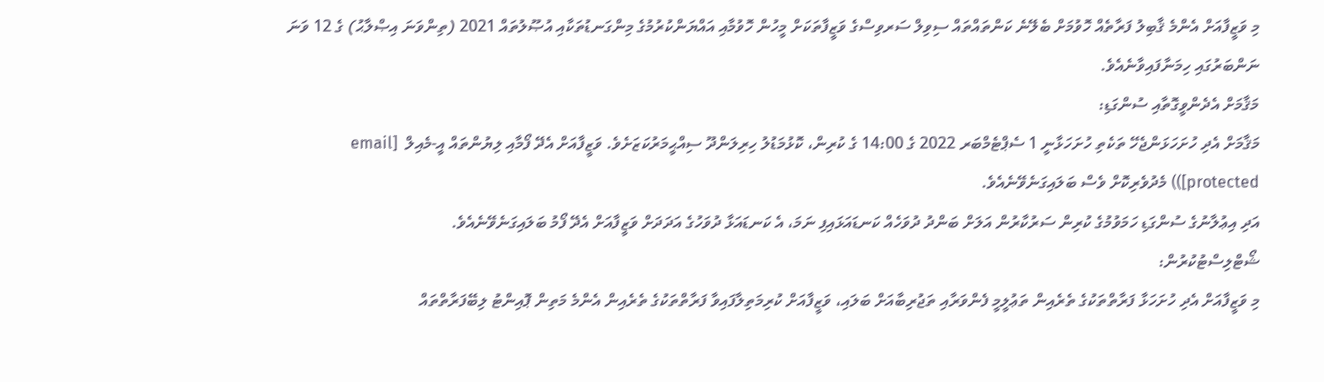މި ވަޒީފާއަށް އެންމެ ޤާބިލު ފަރާތެއް ހޮވުމަށް ބެލޭނެ ކަންތައްތައް ސިވިލް ސަރވިސްގެ ވަޒީފާތަކަށް މީހުން ހޮވުމާއި އައްޔަންކުރުމުގެ މިންގަނޑުތަކާއި އުޞޫލުތައް 2021 (ތިންވަނަ އިޞްލާޙު) ގެ 12 ވަނަ ނަންބަރުގައި ހިމަނާފައިވާނެއެވެ.
މަޤާމަށް އެދެންވީގޮތާއި ސުންގަޑި:
މަޤާމަށް އެދި ހުށަހަޅަންޖެހޭ ތަކެތި ހުށަހަޅާނީ 1 ސެޕްޓެމްބަރ 2022 ގެ 14:00 ގެ ކުރިން، ކޮޅުމަޑުލު ހިރިލަންދޫ ސިއްޙީމަރުކަޒަށެވެ. ވަޒީފާއަށް އެދޭ ފޯމާއި ލިޔުންތައް އީ-މެއިލް  [email protected])) މެދުވެރިކޮށް ވެސް ބަލައިގަނެވޭނެއެވެ.
އަދި އިޢުލާނުގެ ސުންގަޑި ހަމަވުމުގެ ކުރިން ސަރުކާރުން އަލަށް ބަންދު ދުވަހެއް ކަނޑައަޅައިފި ނަމަ، އެ ކަނޑައަޅާ ދުވަހުގެ އަދަދަށް ވަޒީފާއަށް އެދޭ ފޯމު ބަލައިގަނެވޭނެއެވެ.
ޝޯޓްލިސްޓުކުރުން:
މި ވަޒީފާއަށް އެދި ހުށަހަޅާ ފަރާތްތަކުގެ ތެރެއިން ތަޢުލީމީ ފެންވަރާއި ތަޖުރިބާއަށް ބަލައި، ވަޒީފާއަށް ކުރިމަތިލާފައިވާ ފަރާތްތަކުގެ ތެރެއިން އެންމެ މަތިން ޕޮއިންޓު ލިބޭފަރާތްތައް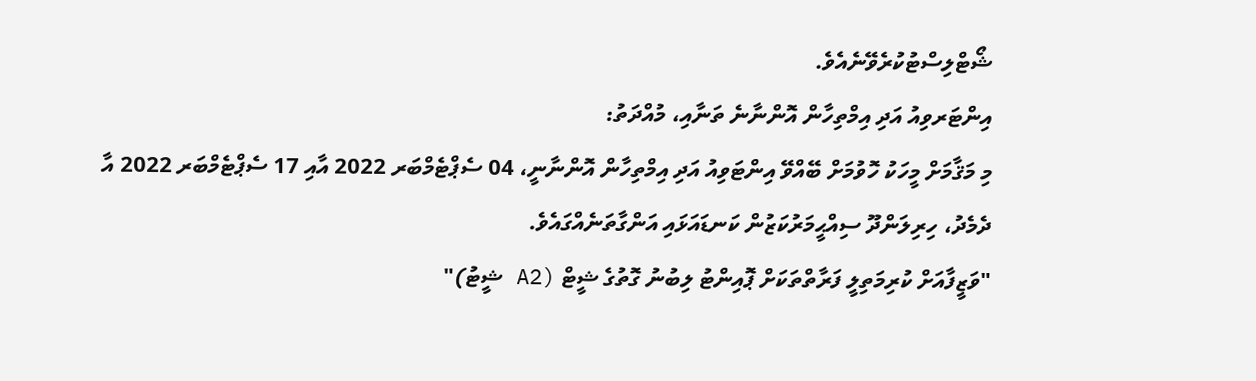ޝޯޓްލިސްޓުކުރެވޭނެއެވެ.
އިންޓަރވިއު އަދި އިމްތިހާން އޮންނާނެ ތަނާއި، މުއްދަތު:
މި މަޤާމަށް މީހަކު ހޮވުމަށް ބޭއްވޭ އިންޓަވިއު އަދި އިމްތިހާން އޮންނާނީ، 04 ސެޕްޓެމްބަރ 2022 އާއި 17 ސެޕްޓެމްބަރ 2022 އާ ދެމެދު، ހިރިލަންދޫ ސިއްޙީމަރުކަޒުން ކަނޑައަޅައި އަންގާތަނެއްގައެވެ.
"ވަޒީފާއަށް ކުރިމަތިލީ ފަރާތްތަކަށް ޕޮއިންޓު ލިބުނު ގޮތުގެ ޝީޓް (A2 ޝީޓު)"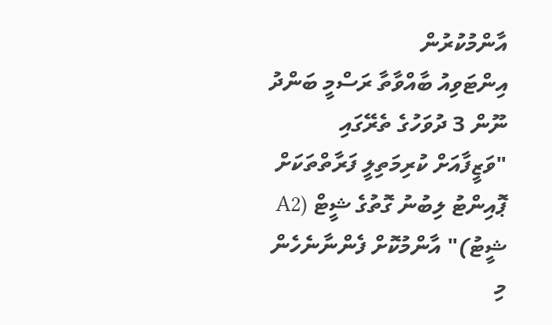އާންމުކުރުން
އިންޓަވިއު ބާއްވާތާ ރަސްމީ ބަންދު ނޫން 3 ދުވަހުގެ ތެރޭގައި "ވަޒީފާއަށް ކުރިމަތިލީ ފަރާތްތަކަށް ޕޮއިންޓު ލިބުނު ގޮތުގެ ޝީޓް (A2 ޝީޓު)" އާންމުކޮށް ފެންނާނެހެން މި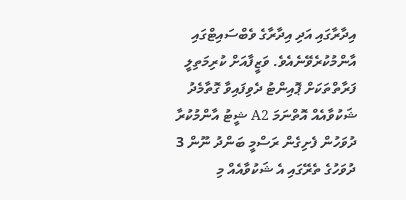އިދާރާގައި އަދި އިދާރާގެ ވެބްސައިޓްގައި އާންމުކުރެވޭނެއެވެ. ވަޒީފާއަށް ކުރިމަތިލީ ފަރާތްތަކަށް ޕޮއިންޓު ދެވިފައިވާ ގޮތާމެދު ޝަކުވާއެއް އޮތްނަމަ A2 ޝީޓު އާންމުކުރާ ދުވަހުން ފެށިގެން ރަސްމީ ބަންދު ނޫން 3 ދުވަހުގެ ތެރޭގައި އެ ޝަކުވާއެއް މި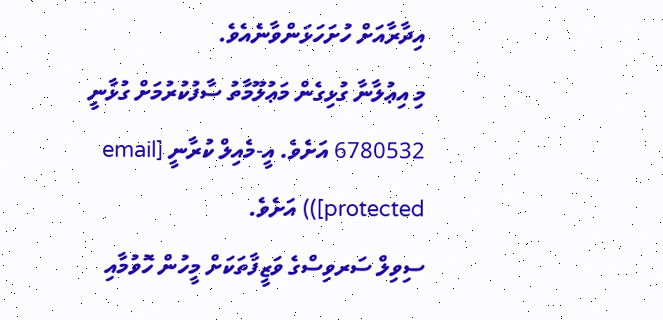އިދާރާއަށް ހުށަހަޅަންވާނެއެވެ.
މި އިޢުލާނާ ގުޅިގެން މަޢުލޫމާތު ސާފުކުރުމަށް ގުޅާނީ 6780532 އަށެވެ. އީ-މެއިލް ކުރާނީ [email protected])) އަށެވެ.
ސިވިލް ސަރވިސްގެ ވަޒީފާތަކަށް މީހުން ހޮވުމާއި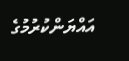އައްޔަންކުރުމުގެ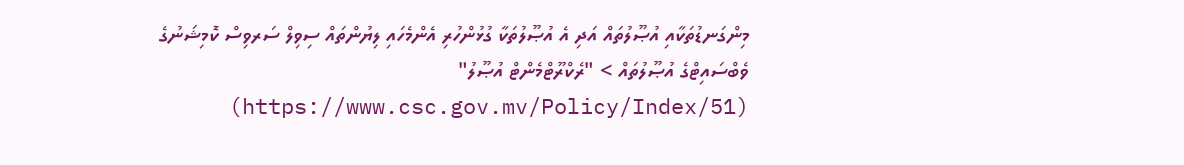މިންގަނޑުތަކާއި އުޞޫލުތައް އަދި އެ އުޞޫލުތަކާ ގުޅުންހުރި އެންމެހައި ލިޔުންތައް ސިވިލް ސަރވިސް ކޮމިޝަނުގެ ވެބްސައިޓްގެ އުޞޫލުތައް > "ރެކްރޫޓްމެންޓް އުޞޫލު" (https://www.csc.gov.mv/Policy/Index/51)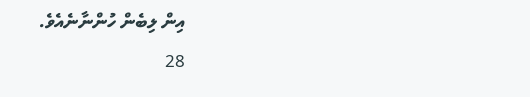އިން ލިބެން ހުންނާނެއެވެ.
28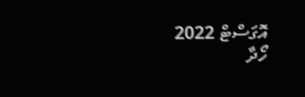އޮގަސްޓް 2022
ހޯދާ